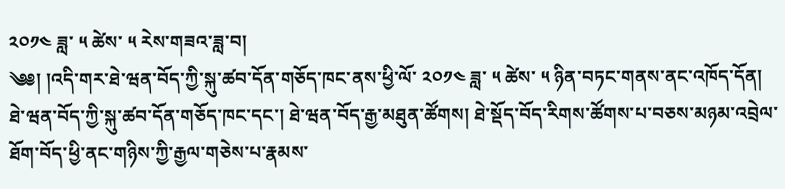༢༠༡༤ ཟླ་ ༥ ཚེས་ ༥ རེས་གཟའ་ཟླ་བ།
༄༅། །འདི་གར་ཐེ་ཝན་བོད་ཀྱི་སྐུ་ཚབ་དོན་གཅོད་ཁང་ནས་ཕྱི་ལོ་ ༢༠༡༤ ཟླ་ ༥ ཚེས་ ༥ ཉིན་བཏང་གནས་ནང་འཁོད་དོན། ཐེ་ཝན་བོད་ཀྱི་སྐུ་ཚབ་དོན་གཅོད་ཁང་དང་། ཐེ་ཝན་བོད་རྒྱ་མཐུན་ཚོགས། ཐེ་སྡོད་བོད་རིགས་ཚོགས་པ་བཅས་མཉམ་འབྲེལ་ཐོག་བོད་ཕྱི་ནང་གཉིས་ཀྱི་རྒྱལ་གཅེས་པ་རྣམས་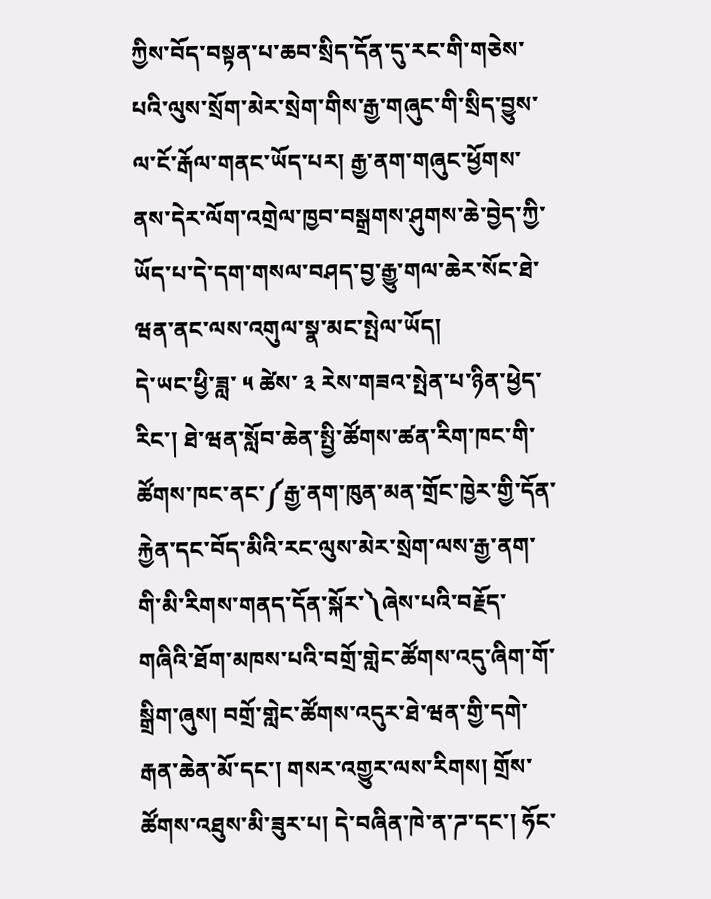ཀྱིས་བོད་བསྟན་པ་ཆབ་སྲིད་དོན་དུ་རང་གི་གཅེས་པའི་ལུས་སྲོག་མེར་སྲེག་གིས་རྒྱ་གཞུང་གི་སྲིད་བྱུས་ལ་ངོ་རྒོལ་གནང་ཡོད་པར། རྒྱ་ནག་གཞུང་ཕྱོགས་ནས་དེར་ལོག་འགྲེལ་ཁྱབ་བསྒྲགས་ཤུགས་ཆེ་བྱེད་ཀྱི་ཡོད་པ་དེ་དག་གསལ་བཤད་བྱ་རྒྱུ་གལ་ཆེར་སོང་ཐེ་ཝན་ནང་ལས་འགུལ་སྣ་མང་སྤེལ་ཡོད།
དེ་ཡང་ཕྱི་ཟླ་ ༥ ཚེས་ ༣ རེས་གཟའ་སྤེན་པ་ཉིན་ཕྱེད་རིང་། ཐེ་ཝན་སློབ་ཆེན་སྤྱི་ཚོགས་ཚན་རིག་ཁང་གི་ཚོགས་ཁང་ནང་༼རྒྱ་ནག་ཁུན་མན་གྲོང་ཁྱེར་གྱི་དོན་རྐྱེན་དང་བོད་མིའི་རང་ལུས་མེར་སྲེག་ལས་རྒྱ་ནག་གི་མི་རིགས་གནད་དོན་སྐོར་༽ཞེས་པའི་བརྗོད་གཞིའི་ཐོག་མཁས་པའི་བགྲོ་གླེང་ཚོགས་འདུ་ཞིག་གོ་སྒྲིག་ཞུས། བགྲོ་གླེང་ཚོགས་འདུར་ཐེ་ཝན་གྱི་དགེ་རྒན་ཆེན་མོ་དང་། གསར་འགྱུར་ལས་རིགས། གྲོས་ཚོགས་འཐུས་མི་ཟུར་པ། དེ་བཞིན་ཁེ་ན་ཌ་དང་། ཧོང་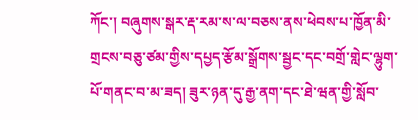ཀོང་། བཞུགས་སྒར་རྡ་རམ་ས་ལ་བཅས་ནས་ཕེབས་པ་ཁྱོན་མི་གྲངས་བཅུ་ཙམ་གྱིས་དཔྱད་རྩོམ་སྒྲོགས་སྦྱང་དང་བགྲོ་གླེང་ལྷུག་པོ་གནང་བ་མ་ཟད། ཟུར་ཉན་དུ་རྒྱ་ནག་དང་ཐེ་ཝན་གྱི་སློབ་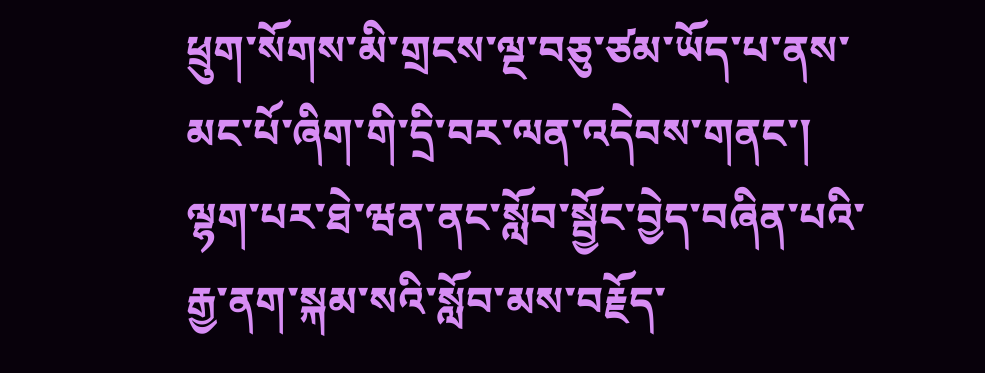ཕྲུག་སོགས་མི་གྲངས་ལྔ་བཅུ་ཙམ་ཡོད་པ་ནས་མང་པོ་ཞིག་གི་དྲི་བར་ལན་འདེབས་གནང་། ལྷག་པར་ཐེ་ཝན་ནང་སློབ་སྦྱོང་བྱེད་བཞིན་པའི་རྒྱ་ནག་སྐམ་སའི་སློབ་མས་བརྗོད་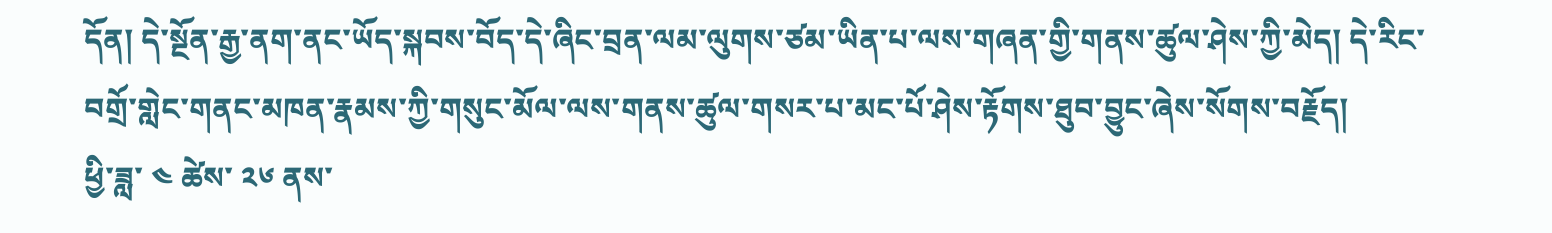དོན། དེ་སྔོན་རྒྱ་ནག་ནང་ཡོད་སྐབས་བོད་དེ་ཞིང་བྲན་ལམ་ལུགས་ཙམ་ཡིན་པ་ལས་གཞན་གྱི་གནས་ཚུལ་ཤེས་ཀྱི་མེད། དེ་རིང་བགྲོ་གླེང་གནང་མཁན་རྣམས་ཀྱི་གསུང་མོལ་ལས་གནས་ཚུལ་གསར་པ་མང་པོ་ཤེས་རྟོགས་ཐུབ་བྱུང་ཞེས་སོགས་བརྗོད།
ཕྱི་ཟླ་ ༤ ཚེས་ ༢༦ ནས་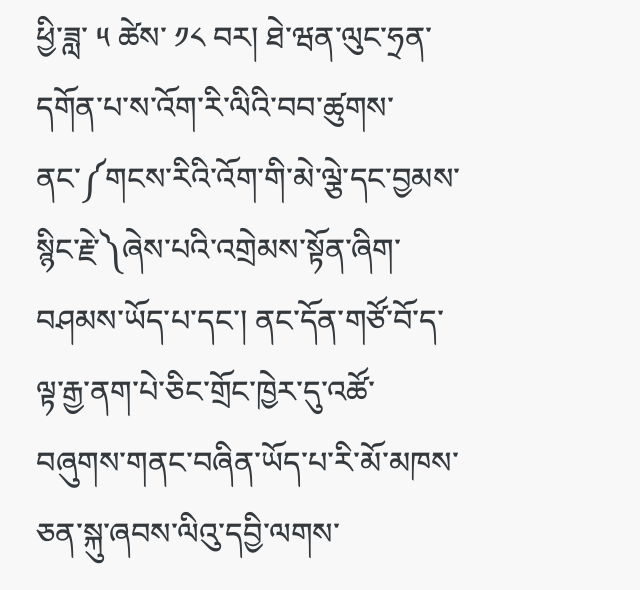ཕྱི་ཟླ་ ༥ ཚེས་ ༡༨ བར། ཐེ་ཝན་ལུང་ཧྲན་དགོན་པ་ས་འོག་རི་ལིའི་བབ་ཚུགས་ནང་༼གངས་རིའི་འོག་གི་མེ་ལྕེ་དང་བྱམས་སྙིང་རྗེ་༽ཞེས་པའི་འགྲེམས་སྟོན་ཞིག་བཤམས་ཡོད་པ་དང་། ནང་དོན་གཙོ་བོ་ད་ལྟ་རྒྱ་ནག་པེ་ཅིང་གྲོང་ཁྱེར་དུ་འཚོ་བཞུགས་གནང་བཞིན་ཡོད་པ་རི་མོ་མཁས་ཅན་སྐུ་ཞབས་ལིའུ་དབྱི་ལགས་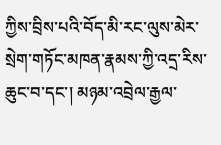ཀྱིས་བྲིས་པའི་བོད་མི་རང་ལུས་མེར་སྲེག་གཏོང་མཁན་རྣམས་ཀྱི་འདྲ་རིས་ཆུང་བ་དང་། མཉམ་འབྲེལ་རྒྱལ་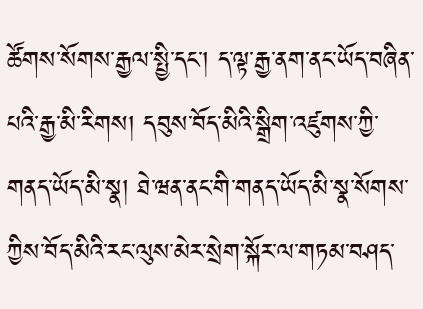ཚོགས་སོགས་རྒྱལ་སྤྱི་དང་། ད་ལྟ་རྒྱ་ནག་ནང་ཡོད་བཞིན་པའི་རྒྱ་མི་རིགས། དབུས་བོད་མིའི་སྒྲིག་འཛུགས་ཀྱི་གནད་ཡོད་མི་སྣ། ཐེ་ཝན་ནང་གི་གནད་ཡོད་མི་སྣ་སོགས་ཀྱིས་བོད་མིའི་རང་ལུས་མེར་སྲེག་སྐོར་ལ་གཏམ་བཤད་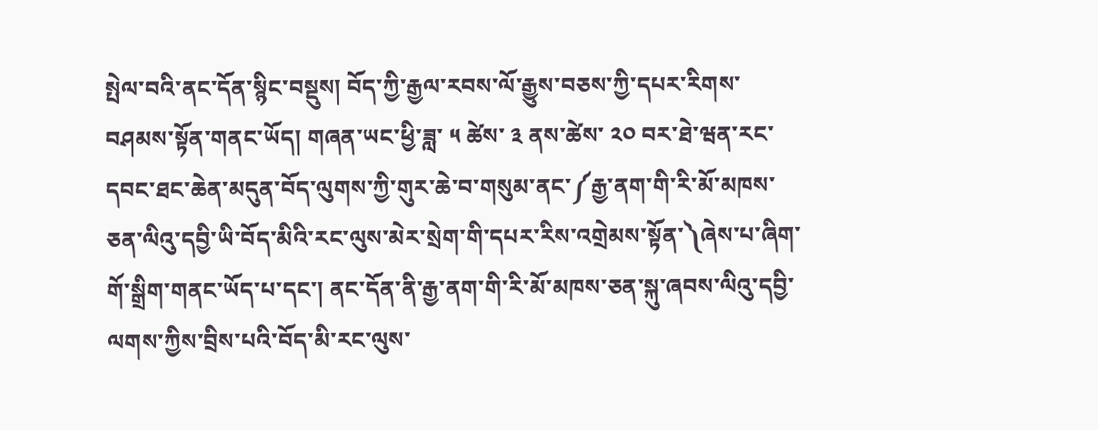སྤེལ་བའི་ནང་དོན་སྙིང་བསྡུས། བོད་ཀྱི་རྒྱལ་རབས་ལོ་རྒྱུས་བཅས་ཀྱི་དཔར་རིགས་བཤམས་སྟོན་གནང་ཡོད། གཞན་ཡང་ཕྱི་ཟླ་ ༥ ཚེས་ ༣ ནས་ཚེས་ ༢༠ བར་ཐེ་ཝན་རང་དབང་ཐང་ཆེན་མདུན་བོད་ལུགས་ཀྱི་གུར་ཆེ་བ་གསུམ་ནང་༼རྒྱ་ནག་གི་རི་མོ་མཁས་ཅན་ལིའུ་དབྱི་ཡི་བོད་མིའི་རང་ལུས་མེར་སྲེག་གི་དཔར་རིས་འགྲེམས་སྟོན་༽ཞེས་པ་ཞིག་གོ་སྒྲིག་གནང་ཡོད་པ་དང་། ནང་དོན་ནི་རྒྱ་ནག་གི་རི་མོ་མཁས་ཅན་སྐུ་ཞབས་ལིའུ་དབྱི་ལགས་ཀྱིས་བྲིས་པའི་བོད་མི་རང་ལུས་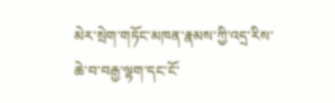མེར་སྲེག་གཏོང་མཁན་རྣམས་ཀྱི་འདྲ་རིས་ཆེ་བ་བརྒྱ་ལྷག་དང་ངོ་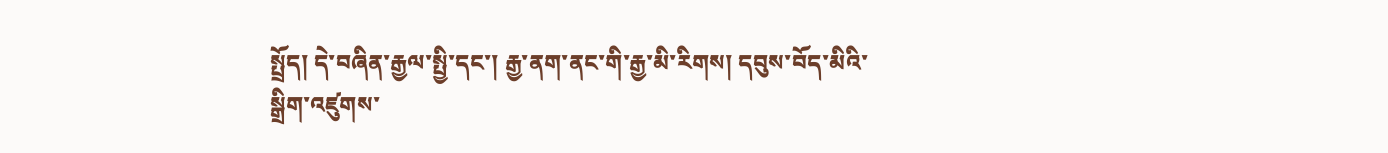སྤྲོད། དེ་བཞིན་རྒྱལ་སྤྱི་དང་། རྒྱ་ནག་ནང་གི་རྒྱ་མི་རིགས། དབུས་བོད་མིའི་སྒྲིག་འཛུགས་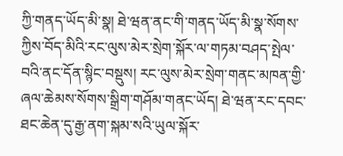ཀྱི་གནད་ཡོད་མི་སྣ། ཐེ་ཝན་ནང་གི་གནད་ཡོད་མི་སྣ་སོགས་ཀྱིས་བོད་མིའི་རང་ལུས་མེར་སྲེག་སྐོར་ལ་གཏམ་བཤད་སྤེལ་བའི་ནང་དོན་སྙིང་བསྡུས། རང་ལུས་མེར་སྲེག་གནང་མཁན་གྱི་ཞལ་ཆེམས་སོགས་སྒྲིག་གཤོམ་གནང་ཡོད། ཐེ་ཝན་རང་དབང་ཐང་ཆེན་དུ་རྒྱ་ནག་སྐམ་སའི་ཡུལ་སྐོར་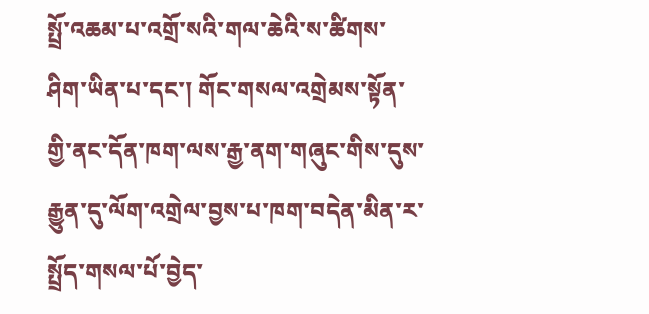སྤྲོ་འཆམ་པ་འགྲོ་སའི་གལ་ཆེའི་ས་ཚིགས་ཤིག་ཡིན་པ་དང་། གོང་གསལ་འགྲེམས་སྟོན་གྱི་ནང་དོན་ཁག་ལས་རྒྱ་ནག་གཞུང་གིས་དུས་རྒྱུན་དུ་ལོག་འགྲེལ་བྱས་པ་ཁག་བདེན་མིན་ར་སྤྲོད་གསལ་པོ་བྱེད་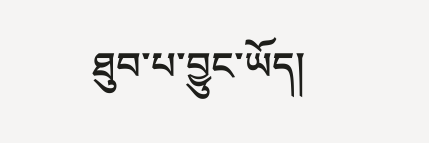ཐུབ་པ་བྱུང་ཡོད།